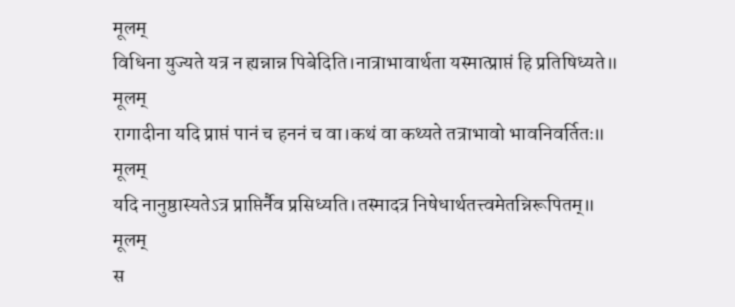मूलम्
विधिना युज्यते यत्र न ह्यन्नान्न पिबेदिति।नात्राभावार्थता यस्मात्प्राप्तं हि प्रतिषिध्यते॥
मूलम्
रागादीना यदि प्राप्तं पानं च हननं च वा।कथं वा कथ्यते तत्राभावो भावनिवर्तितः॥
मूलम्
यदि नानुष्ठास्यतेऽत्र प्राप्तिर्नैव प्रसिध्यति।तस्मादत्र निषेधार्थतत्त्वमेतन्निरूपितम्॥
मूलम्
स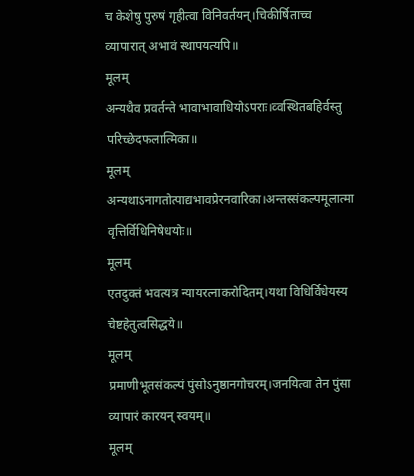च केशेषु पुरुषं गृहीत्वा विनिवर्तयन्।चिकीर्षिताच्च व्यापारात् अभावं स्थापयत्यपि॥
मूलम्
अन्यथैव प्रवर्तन्ते भावाभावाधियोऽपराः।व्वस्थितबहिर्वस्तु परिच्छेदफलात्मिका॥
मूलम्
अन्यथाऽनागतोत्पाद्यभावप्रेरनवारिका।अन्तस्संकल्पमूलात्मा वृत्तिर्विधिनिषेधयोः॥
मूलम्
एतदुक्तं भवत्यत्र न्यायरत्नाकरोदितम्।यथा विधिर्विधेयस्य चेष्टहेतुत्वसिद्धये॥
मूलम्
प्रमाणीभूतसंकल्पं पुंसोऽनुष्ठानगोचरम्।जनयित्वा तेन पुंसा व्यापारं कारयन् स्वयम्॥
मूलम्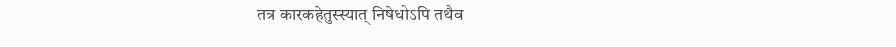तत्र कारकहेतुस्स्यात् निषेधोऽपि तथैव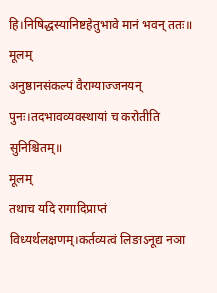हि।निषिद्धस्यानिष्टहेतुभावे मानं भवन् ततः॥
मूलम्
अनुष्ठानसंकल्पं वैराग्याज्जनयन् पुनः।तदभावव्यवस्थायां च करोतीति सुनिश्चितम्॥
मूलम्
तथाच यदि रागादिप्राप्तं विध्यर्थलक्षणम्।कर्तव्यत्वं लिङाऽनूद्य नञा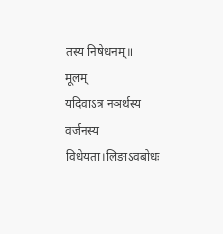तस्य निषेधनम्॥
मूलम्
यदिवाऽत्र नञर्थस्य वर्जनस्य विधेयता।लिङाऽवबोधः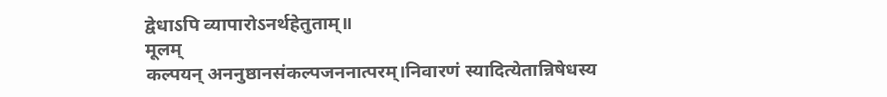द्वेधाऽपि व्यापारोऽनर्थहेतुताम्॥
मूलम्
कल्पयन् अननुष्ठानसंकल्पजननात्परम्।निवारणं स्यादित्येतान्निषेधस्य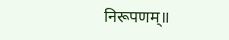निरूपणम्॥